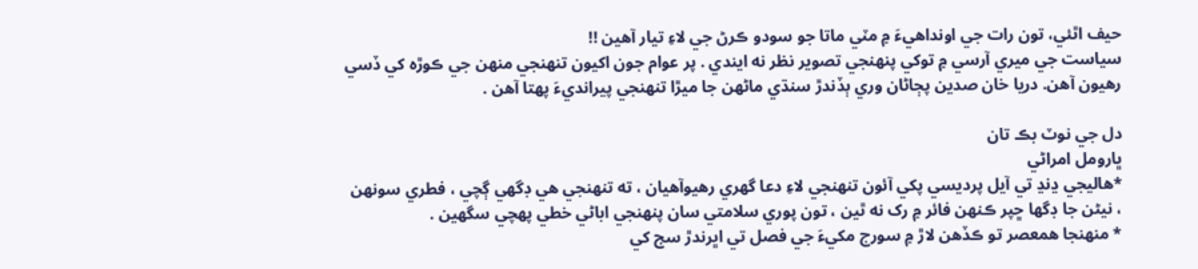حيف اٿئي، تون رات جي اونداهيءَ ۾ مٽي ماتا جو سودو ڪرڻ جي لاءِ تيار آهين !!
سياست جي ميري آرسي ۾ توکي پنهنجي تصوير نظر نه ايندي . پر عوام جون اکيون تنهنجي منهن جي ڪوڙه کي ڏسي رهيون آهن. دريا خان صدين پڄاڻان وري ٻڏندڙ سنڌي ماڻهن جا ميڙا تنهنجي پيرانديءَ پهتا آهن .

دل جي نوٽ بڪ تان
ڀارومل امراڻي
*هاليجي ڍنڍ تي آيل پرديسي پکي آئون تنهنجي لاءِ دعا گهري رهيوآهيان ، ته تنهنجي هي ڊگهي ڳچي ، فطري سونهن ، نيڻن جا ڊگها ڇپر ڪنهن فائر ۾ رک نه ٿين ، تون پوري سلامتي سان پنهنجي اباڻي خطي پهچي سگهين .
* منهنجا همعصر تو ڪڏهن لاڙ ۾ سورج مکيءَ جي فصل تي اڀرندڙ سج کي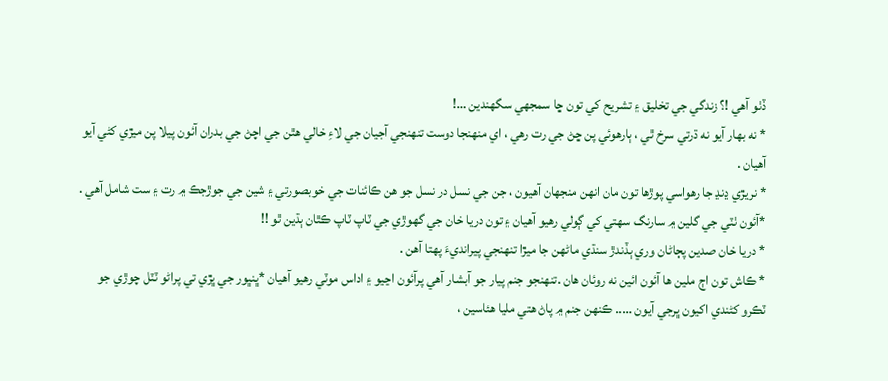ڏٺو آهي !؟ زندگي جي تخليق ۽ تشريح کي تون ڇا سمجهي سگهندين …!
* نه بهار آيو نه ڌرتي سرخ ٿي ، ٻارهوئي پن ڇڻ جي رت رهي ، اي منهنجا دوست تنهنجي آجيان جي لاءِ خالي هٿن جي اچڻ جي بدران آئون پيلا پن ميڙي کڻي آيو آهيان .
* نريڙي ڍنڍ جا رهواسي پوڙها تون مان انهن منجهان آهيون ، جن جي نسل در نسل جو هن ڪائنات جي خوبصورتي ۽ شين جي جوڙجڪ ۾ رت ۽ ست شامل آهي .
*آئون ٺٽي جي گلين ۾ سارنگ سهتي کي ڳولي رهيو آهيان ۽ تون دريا خان جي گهوڙي جي ٽاپ ٽاپ ڪٿان ٻڌين ٿو !!
* دريا خان صدين پڄاڻان وري ٻڏندڙ سنڌي ماڻهن جا ميڙا تنهنجي پيرانديءَ پهتا آهن .
* ڪاش تون اڄ ملين ها آئون ائين نه روئان هان .تنهنجو جنم پيار جو آبشار آهي پرآئون اڃيو ۽ اداس موٽي رهيو آهيان *ڀنڀور جي ڀڙي تي پراڻو ٽٽل چوڙي جو ٽڪرو کڻندي اکيون ڀرجي آيون ….. ڪنهن جنم ۾ پاڻ هتي مليا هئاسين ،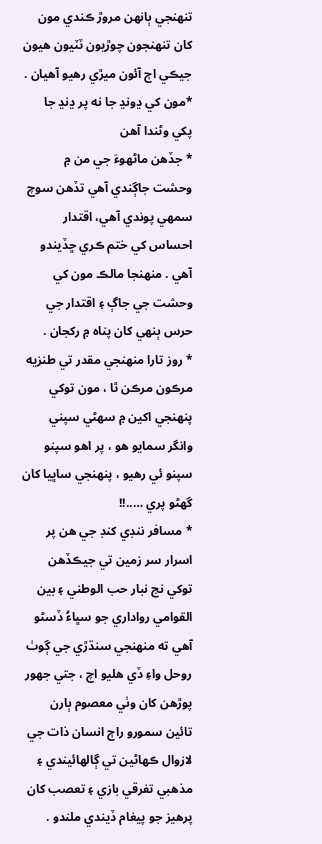تنهنجي ٻانهن مروڙ ڪندي مون کان تنهنجون چوڙيون ٽٽيون هيون جيڪي اڄ آئون ميڙي رهيو آهيان .
*مون کي ڍونڍ جا نه پر ڍنڍ جا پکي وڻندا آهن
* جڏهن ماڻهوءَ جي من ۾ وحشت جاڳندي آهي تڏهن سوچ سمهي پوندي آهي، اقتدار احساس کي ختم ڪري ڇڏيندو آهي . منهنجا مالڪ مون کي وحشت جي جاڳ ۽ اقتدار جي حرس ٻنهي کان پناه ۾ رکجان .
* روز تارا منهنجي مقدر تي طنزيه مرڪون مرڪن ٿا ، مون توکي پنهنجي اکين ۾ سهڻي سپني وانگر سمايو هو ، پر اهو سپنو سپنو ئي رهيو ، پنهنجي ساڀيا کان گهڻو پري …..!!
* مسافر ننڊي کنڊ جي هن پر اسرار سر زمين تي جيڪڏهن توکي نج نبار حب الوطني ۽ بين القوامي رواداري جو سڀاءُ ڏسڻو آهي ته منهنجي سنڌڙي جي ڳوٺ روحل واءِ ڏي هليو اچ ، جتي جهور پوڙهن کان وٺي معصوم ٻارن تائين سمورو راڄ انسان ذات جي لازوال ڪهاڻين تي ڳالهائيندي ۽ مذهبي تفرقي بازي ۽ تعصب کان پرهيز جو پيغام ڏيندي ملندو .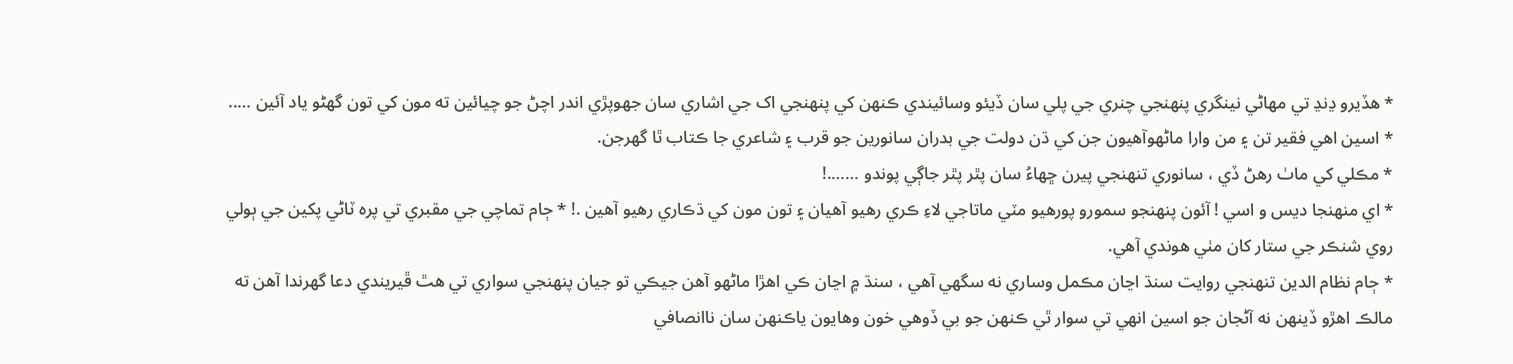* هڏيرو ڍنڍ تي مهاڻي نينگري پنهنجي چنري جي پلي سان ڏيئو وسائيندي ڪنهن کي پنهنجي اک جي اشاري سان جهوپڙي اندر اچڻ جو چيائين ته مون کي تون گهڻو ياد آئين …..
* اسين اهي فقير تن ۽ من وارا ماڻهوآهيون جن کي ڌن دولت جي بدران سانورين جو قرب ۽ شاعري جا ڪتاب ٿا گهرجن.
* مڪلي کي ماٺ رهڻ ڏي ، سانوري تنهنجي پيرن ڇهاءُ سان پٿر پٿر جاڳي پوندو …….!
* اي منهنجا ديس و اسي ! آئون پنهنجو سمورو پورهيو مٽي ماتاجي لاءِ ڪري رهيو آهيان ۽ تون مون کي ڌڪاري رهيو آهين .! * ڄام تماچي جي مقبري تي پره ٽاڻي پکين جي ٻولي روي شنڪر جي ستار کان مٺي هوندي آهي.
* ڄام نظام الدين تنهنجي روايت سنڌ اڃان مڪمل وساري نه سگهي آهي ، سنڌ ۾ اڃان ڪي اهڙا ماڻهو آهن جيڪي تو جيان پنهنجي سواري تي هٿ ڦيريندي دعا گهرندا آهن ته مالڪ اهڙو ڏينهن نه آڻجان جو اسين انهي تي سوار ٿي ڪنهن جو بي ڏوهي خون وهايون ياڪنهن سان ناانصافي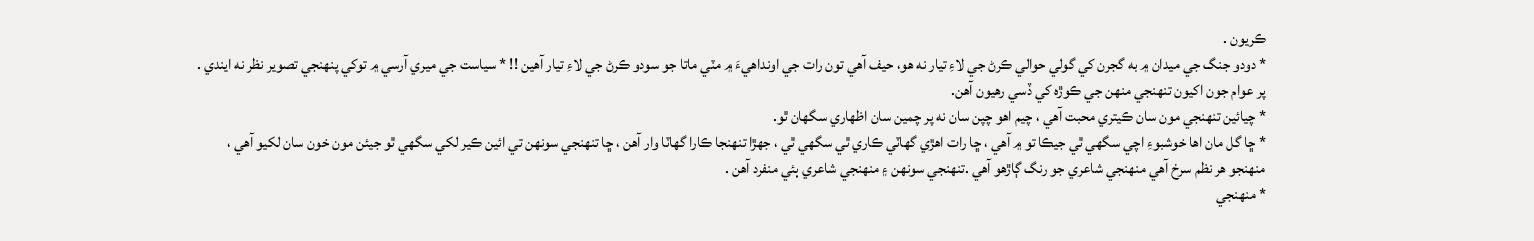ڪريون .
* دودو جنگ جي ميدان ۾ به گجرن کي گولي حوالي ڪرڻ جي لاءِ تيار نه هو، حيف آهي تون رات جي اونداهيءَ ۾ مٽي ماتا جو سودو ڪرڻ جي لاءِ تيار آهين !! * سياست جي ميري آرسي ۾ توکي پنهنجي تصوير نظر نه ايندي . پر عوام جون اکيون تنهنجي منهن جي ڪوڙه کي ڏسي رهيون آهن.
* چيائين تنهنجي مون سان ڪيتري محبت آهي ، چيم اهو چپن سان نه پر چمين سان اظهاري سگهان ٿو.
* ڇا گل مان اها خوشبوءِ اچي سگهي ٿي جيڪا تو ۾ آهي ، ڇا رات اهڙي گهاٽي ڪاري ٿي سگهي ٿي ، جهڙا تنهنجا ڪارا گهاٽا وار آهن ، ڇا تنهنجي سونهن تي ائين ڪير لکي سگهي ٿو جيئن مون خون سان لکيو آهي ، منهنجو هر نظم سرخ آهي منهنجي شاعري جو رنگ ڳاڙهو آهي .تنهنجي سونهن ۽ منهنجي شاعري ٻئي منفرد آهن .
* منهنجي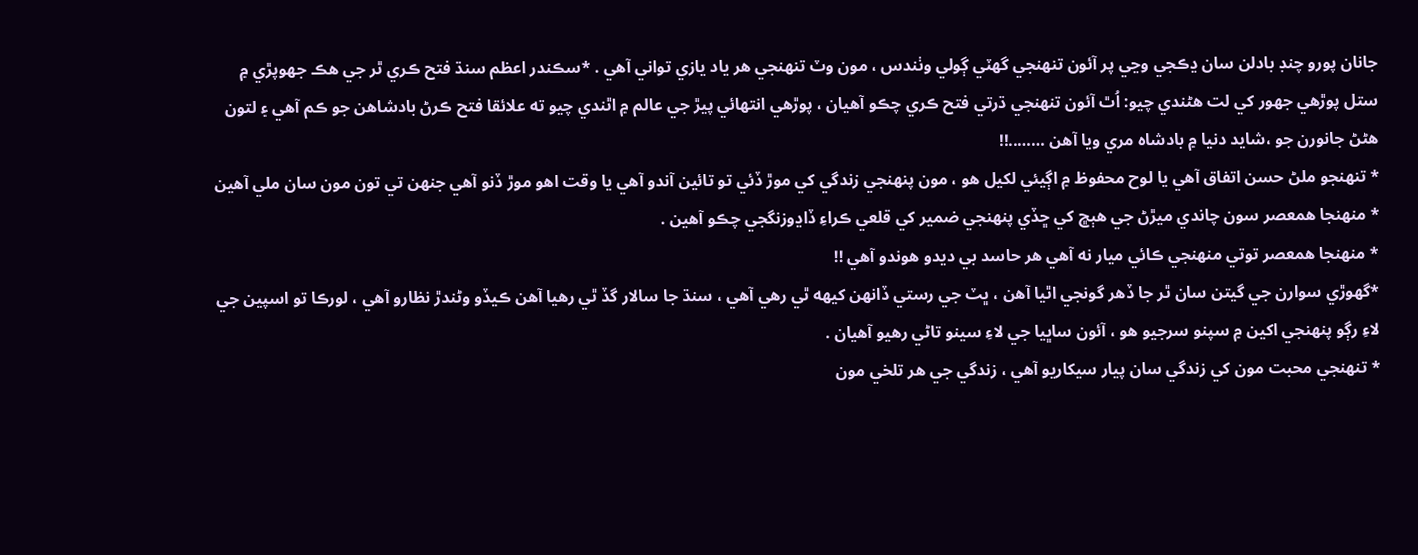جانان پورو چنڊ بادلن سان ڍڪجي وڃي پر آئون تنهنجي گهٽي ڳولي وٺندس ، مون وٽ تنهنجي هر ياد يازي تواني آهي . *سڪندر اعظم سنڌ فتح ڪري ٿر جي هڪ جهوپڙي ۾ ستل پوڙهي جهور کي لت هڻندي چيو: اُٿ آئون تنهنجي ڌرتي فتح ڪري چڪو آهيان ، پوڙهي انتهائي پيڙ جي عالم ۾ اٿندي چيو ته علائقا فتح ڪرڻ بادشاهن جو ڪم آهي ۽ لتون هڻڻ جانورن جو ،شايد دنيا ۾ بادشاه مري ويا آهن ……..!!
* تنهنجو ملڻ حسن اتفاق آهي يا لوح محفوظ ۾ اڳيئي لکيل هو ، مون پنهنجي زندگي کي موڙ ڏئي تو تائين آندو آهي يا وقت اهو موڙ ڏنو آهي جنهن تي تون مون سان ملي آهين
* منهنجا همعصر سون چاندي ميڙڻ جي هٻڇ کي ڇڏي پنهنجي ضمير کي قلعي ڪراءِ ڏاڍوزنگجي چڪو آهين .
* منهنجا همعصر توتي منهنجي ڪائي ميار نه آهي هر حاسد بي ديدو هوندو آهي !!
*گهوڙي سوارن جي گيتن سان ٿر جا ڏهر گونجي اٿيا آهن ، ڀٽ جي رستي ڏانهن کيهه ٿي رهي آهي ، سنڌ جا سالار گڏ ٿي رهيا آهن ڪيڏو وڻندڙ نظارو آهي ، لورڪا تو اسپين جي لاءِ رڳو پنهنجي اکين ۾ سپنو سرجيو هو ، آئون ساڀيا جي لاءِ سينو تاڻي رهيو آهيان .
* تنهنجي محبت مون کي زندگي سان پيار سيکاريو آهي ، زندگي جي هر تلخي مون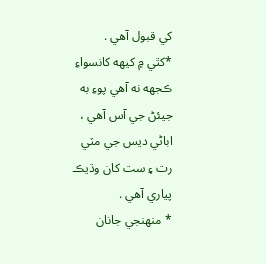کي قبول آهي .
*کٿي ۾ کيهه کانسواءِ ڪجهه نه آهي پوءِ به جيئڻ جي آس آهي ، اباڻي ديس جي مٽي رت ۽ ست کان وڌيڪ پياري آهي .
* منهنجي جانان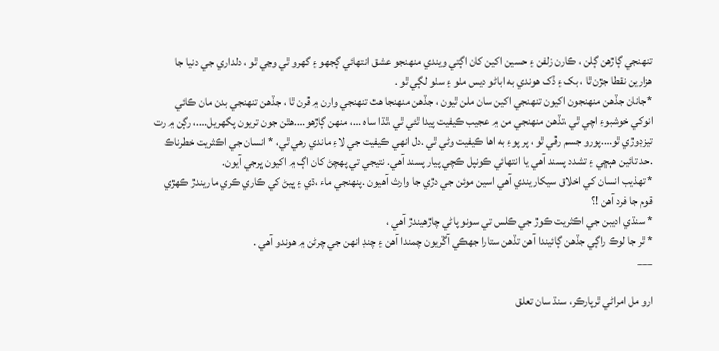تنهنجي ڳاڙهن ڳلن ، ڪارن زلفن ۽ حسين اکين کان اڳتي ويندي منهنجو عشق انتهائي ڳجهو ۽ گهرو ٿي وڃي ٿو ، دلداري جي دنيا جا هزارين نقطا جڙن ٿا ، بک ۽ ڏک هوندي به اباڻو ديس مٺو ۽ سٺو لڳي ٿو .
*جانان جڏهن منهنجون اکيون تنهنجي اکين سان ملن ٿيون ، جڏهن منهنجا هٿ تنهنجي وارن ۾ ڦرن ٿا ، جڏهن تنهنجي بدن مان ڪائي انوکي خوشبوءِ اچي ٿي ،تڏهن منهنجي من ۾ عجيب ڪيفيت پيدا ٿئي ٿي ،ٿڌا ساه …، منهن ڳاڙهو….هٿن جون تريون پگهريل….، رڳن ۾ رت تيزڊوڙي ٿو….پورو جسم رڦي ٿو ، پر پوءِ به اها ڪيفيت وڻي ٿي .دل انهي ڪيفيت جي لاءِ ماندي رهي ٿي، * انسان جي اڪثريت خطرناڪ .حد تائين هٻڇي ۽ تشدد پسند آهي يا انتهائي ڪونپل ڪچي پيار پسند آهي. نتيجي تي پهچڻ کان اڳ ۾ اکيون ڀرجي آيون.
* تهذيب انسان کي اخلاق سيکاريندي آهي اسين موئن جي دڙي جا وارث آهيون .پنهنجي ماء ،ڌي ۽ ڀيڻ کي ڪاري ڪري ماريندڙ ڪهڙي قوم جا فرد آهن !؟
* سنڌي اديبن جي اڪثريت ڪوڙ جي ڪلس تي سونو پاڻي چاڙهيندڙ آهي ،
* ٿر جا لوڪ راڳي جڏهن ڳائيندا آهن تڏهن ستارا جهڪي آڱريون چمندا آهن ۽ چنڊ انهن جي چرڻن ۾ هوندو آهي .
___

ارو مل امراڻي ٿرپارڪر، سنڌ سان تعلق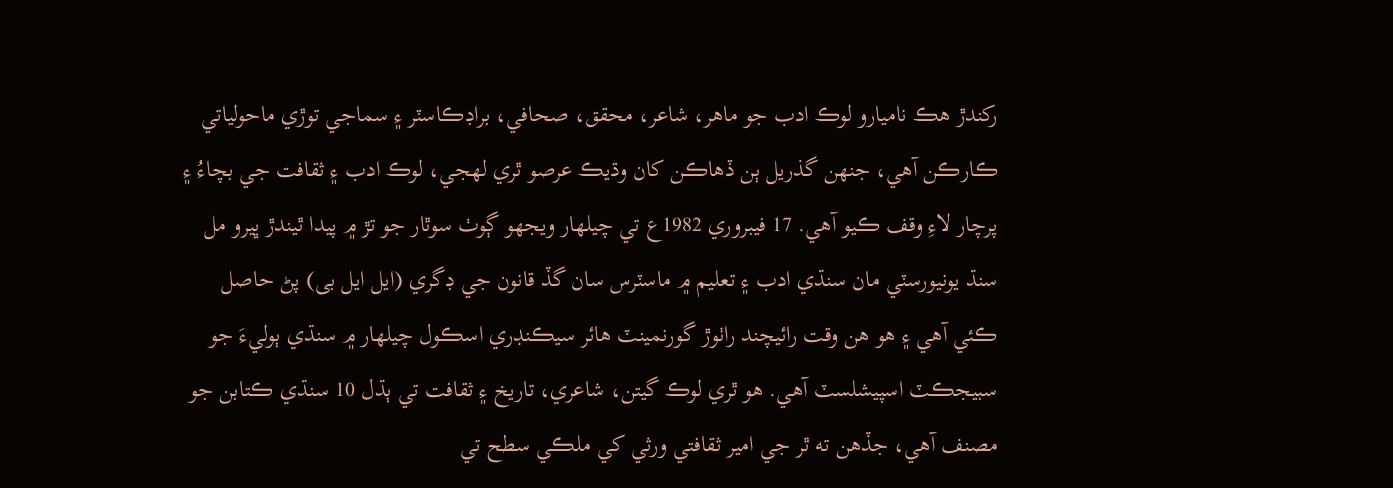رکندڙ هڪ ناميارو لوڪ ادب جو ماهر، شاعر، محقق، صحافي، براڊڪاسٽر ۽ سماجي توڙي ماحولياتي ڪارڪن آهي، جنهن گذريل ٻن ڏهاڪن کان وڌيڪ عرصو ٿري لهجي، لوڪ ادب ۽ ثقافت جي بچاءُ ۽ پرچار لاءِ وقف ڪيو آهي. 17 فيبروري 1982ع تي چيلهار ويجهو ڳوٺ سوٿار جو تڙ ۾ پيدا ٿيندڙ ڀيرو مل سنڌ يونيورسٽي مان سنڌي ادب ۽ تعليم ۾ ماسٽرس سان گڏ قانون جي ڊگري (ایل ایل بی) پڻ حاصل ڪئي آهي ۽ هو هن وقت رائيچند راٺوڙ گورنمينٽ هائر سيڪنڊري اسڪول چيلهار ۾ سنڌي ٻوليءَ جو سبيجڪٽ اسپيشلسٽ آهي. هو ٿري لوڪ گيتن، شاعري، تاريخ ۽ ثقافت تي ٻڌل 10 سنڌي ڪتابن جو مصنف آهي، جڏهن ته ٿر جي امير ثقافتي ورثي کي ملڪي سطح تي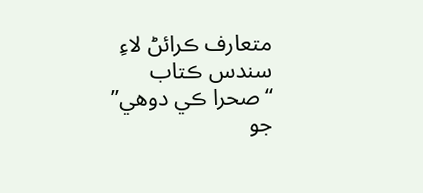متعارف ڪرائڻ لاءِ سندس ڪتاب “صحرا ڪي دوهي” جو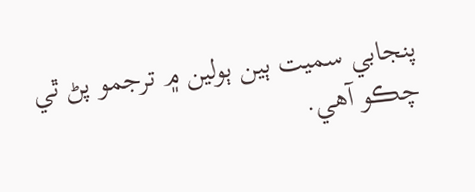پنجابي سميت ٻين ٻولين ۾ ترجمو پڻ ٿي چڪو آهي.